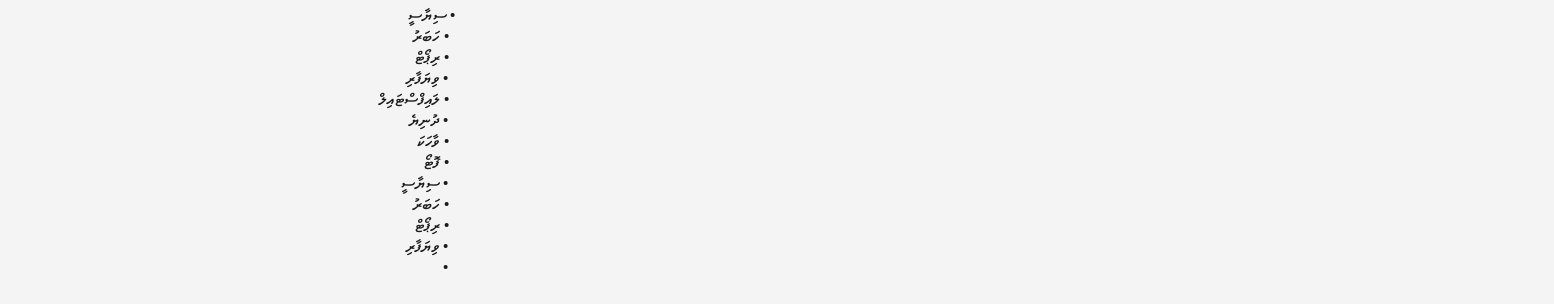• ސިޔާސީ
  • ހަބަރު
  • ރިޕޯޓް
  • ވިޔަފާރި
  • ލައިފްސްޓައިލް
  • ދުނިޔެ
  • ވާހަކަ
  • ފޮޓޯ
  • ސިޔާސީ
  • ހަބަރު
  • ރިޕޯޓް
  • ވިޔަފާރި
  •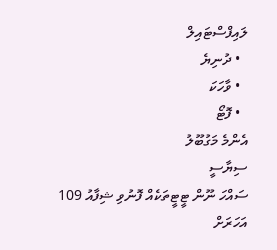ލައިފްސްޓައިލް
  • ދުނިޔެ
  • ވާހަކަ
  • ފޮޓޯ
އެންމެ މަގުބޫލު
ސިޔާސީ
ސައްހަ ނޫން ޓީޓީތަކެއް ފޮނުވި ޝިފާއު 109 އަހަރަށް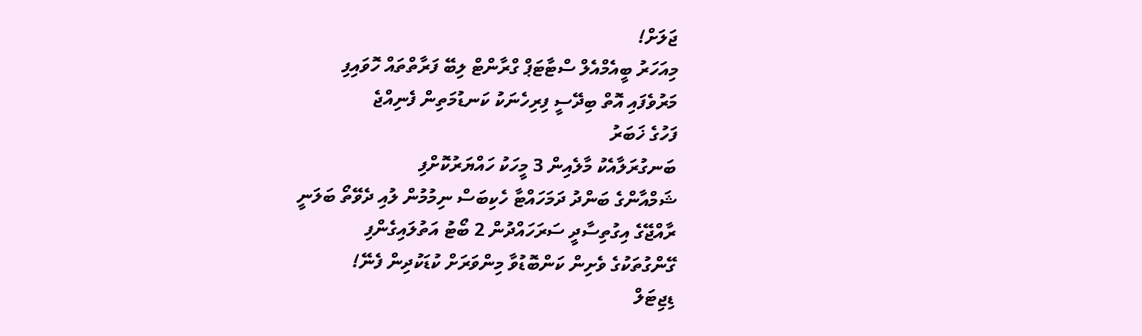ޖަލަށް!
މިއަހަރު ބީއެމްއެލް ސްޓާޓަޕް ގްރާންޓް ލިބޭ ފަރާތްތައް ހޮވައިފި
މަރުވެފައި އޮތް ބިދޭސީ ފިރިހެނަކު ކަނޑުމަތިން ފެނިއްޖެ
ފަހުގެ ޚަބަރު
ބަނގުރަލާއެކު މާލެއިން 3 މީހަކު ހައްޔަރުކޮށްފި
ޝަމްއާންގެ ބަންދު ދަމަހައްޓާ ހެކިބަސް ނިމުމުން ލުއި ދެވޭތޯ ބަލަނީ
ރާއްޖޭގެ އިގުތިސާދީ ސަރަހައްދުން 2 ބޯޓު އަތުލައިގެންފި
ގޭންގުތަކުގެ ވެށިން ކަންބޮޑުވާ މިންވަރަށް ކުޑަކުދިން ފެނޭ!
ޑިޖިޓަލް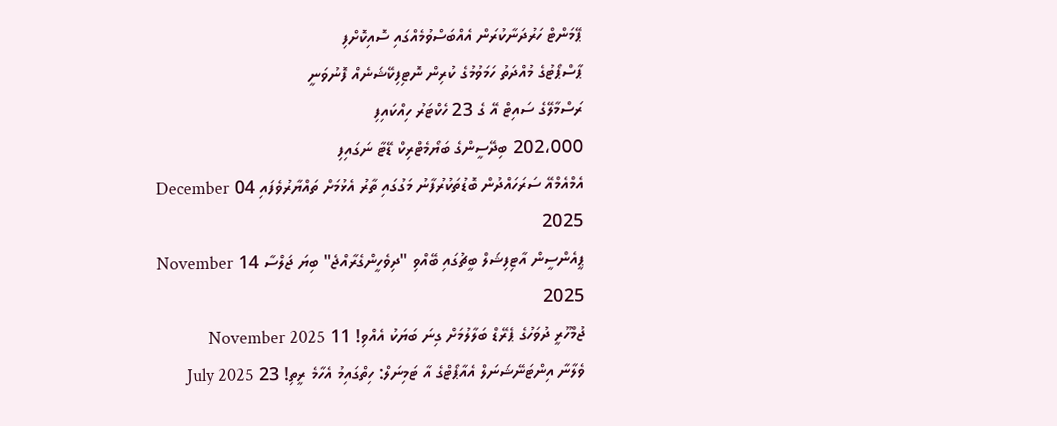ޕޭމަންޓް ހަރުދަނާކުރަން އެއްބަސްވުމެއްގައި ސޮއިކޮށްފި
ޕާސްޕޯޓުގެ މުއްދަތު ހަމަވުމުގެ ކުރިން ނޮޓިފިކޭޝަނެއް ފޮނުވަނީ
ރަސްމާލޭގެ ސައިޓް އޭ ގެ 23 ހެކްޓަރު ހިއްކައިފި
202،000 ބިދޭސީންގެ ބަޔޯމެޓްރިކް ޑޭޓާ ނަގައިފި
އެމްއެމްއޭ ސަރަހައްދުން ބޮޑުތަކުރުފާނު މަގުގައި ތާރު އެޅުމަށް ތައްޔާރުވެފައި 04 December 2025
ޕީއެންސީން އާޓިފިޝަލް ބީޗުގައި ބޭއްވި "ދިވެހީންގެރާއްޖެ" ބިޔަ ޖަލްސާ 14 November 2025
ޖުމްހޫރީ ދުވަހުގެ ޕެރޭޑް ބަލާލުމަށް ގިނަ ބަޔަކު އެއްވި! 11 November 2025
ވެލާނާ އިންޓަނޭޝަނަލް އެއާޕޯޓްގެ އާ ޓަމިނަލް: ހިތްގައިމު އެހާމެ ރީތި! 23 July 2025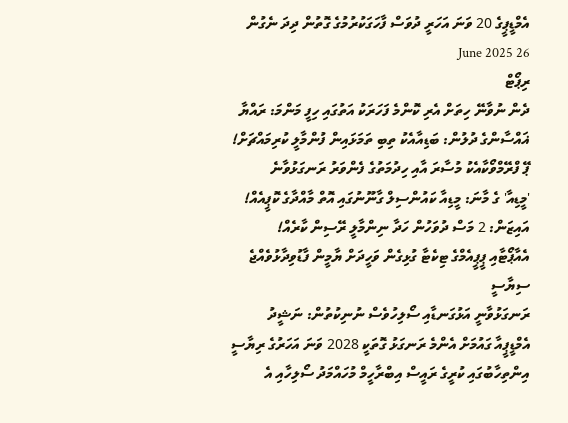އެމްޑީޕީގެ 20 ވަނަ އަހަރީ ދުވަސް ފާހަގަކުރުމުގެ ގޮތުން ދިދަ ނެގުން 26 June 2025
ރިޕޯޓް
ދެން ނުވާނޭ ހިތަށް އެރި ކޮންމެ ފަހަރަކު އަތުގައި ހިފީ މަންމަ: ރައްޔާ
ޣައްސާންގެ ދުލުން: ބަޑިއާއެކު ތިބި ތަމަޅައިން ފުންމާލީ ކުރިމައްޗަށް!
ޕޭ ފްރޭމްވޯކާއެކު މުސާރަ އާއި ހިދުމަތުގެ ފެންވަރު ރަނގަޅުވާނެ
'މީޑިއާ' ގެ މާނަ: މީޑިއާ ކައުންސިލް ގާނޫނުގައި އޮތް މާއްދާގެ ކޮޕީއެއް!
އައިޒަން: 2 މަސް ދުވަހުން ހަދާ ނިންމާލީ ރޭސިން ކާރެއް!
އެއާޕޯޓާއި ޕީޕީއެމްގެ ޓިކެޓާ ގުޅިގެން ވަހީދަށް ޔާމީން ފާޑުވިދާޅުވެއްޖެ
ސިޔާސީ
ރަނގަޅުވާނީ އަޅުގަނޑާއި ސޯލިހުވެސް ނުނިކުތުން: ނަޝީދު
އެމްޑީޕީއާ ގައުމަށް އެންމެ ރަނގަޅު ގޮތަކީ 2028 ވަނަ އަހަރުގެ ރިޔާސީ އިންތިހާބުގައި ކުރީގެ ރައީސް އިބްރާހީމް މުހައްމަދު ސޯލިހާއި އެ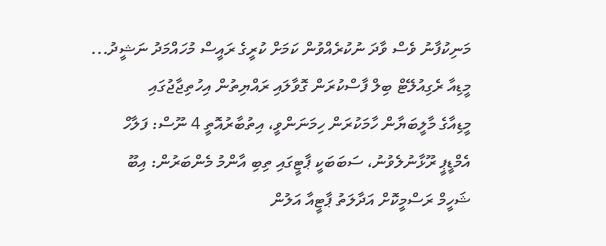މަނިކުފާނު ވެސް ވާދަ ނުކުރެއްވުން ކަމަށް ކުރީގެ ރައީސް މުހައްމަދު ނަޝީދު...
މީޑިއާ ރެގިއުލޭޓް ބިލް ފާސްކުރަން ގޮވާލައި ރައްޔިތުން އިހުތިޖާޖުގައި
މީޑިއާގެ މާލީބަޔާން ހާމަކުރަން ހިމަނަންވީ، އިތުބާރުއޮތީ 4 ނޫސް: ފަލާހް
އެމްޑީޕީ ރޫޅާނުލެވުނު، ސަބަބަކީ ޕާޓީގައި ތިބި އާންމު މެންބަރުން: އިބޫ
ޝަހީމް ރަސްމީކޮށް އަދާލަތު ޕާޓީއާ އަލުން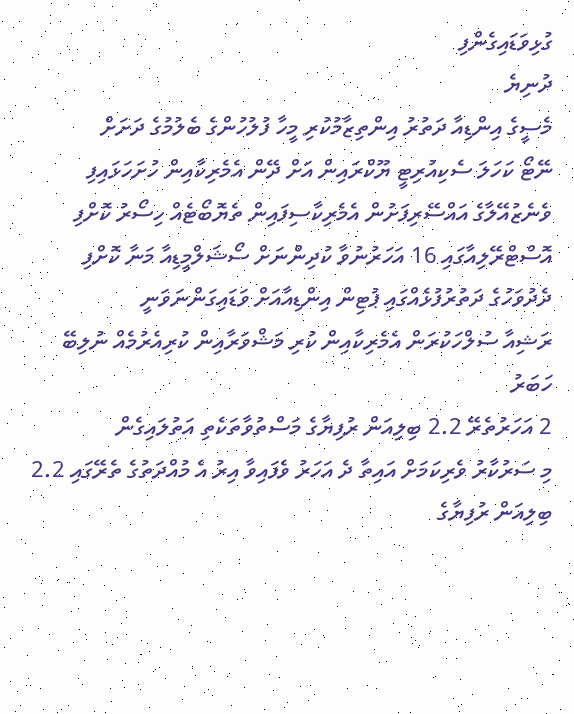ގުޅިވަޑައިގެންފި
ދުނިޔެ
މެސީގެ އިންޑިއާ ދަތުރު އިންތިޒާމުކުރި މީހާ ފުލުހުންގެ ބެލުމުގެ ދަށަށް
ނޭޓޯ ކަހަލަ ސެކިއުރިޓީ ޔޫކްރައިން އަށް ދޭން އެމެރިކާއިން ހުށަހަޅައިފި
ވެނެޒުއޭލާގެ އައްސޭރިފަށުން އެމެރިކާސިފައިން ތެޔޮބޯޓެއް ހިސޯރު ކޮށްފި
އޮސްޓްރޭލިއާގައި 16 އަހަރުނުވާ ކުދިންނަށް ސޯޝަލްމީޑިއާ މަނާ ކޮށްފި
ދެދުވަހުގެ ދަތުރުފުޅެއްގައި ޕުޓިން އިންޑިއާއަށް ވަޑައިގަންނަވަނީ
ރަޝިއާ ސުލްހަކުރަން އެމެރިކާއިން ކުރި މަޝްވަރާއިން ކުރިއެރުމެއް ނުލިބޭ
ހަބަރު
2 އަހަރުތެރޭ 2.2 ބިލިއަން ރުފިޔާގެ މަސްތުވާތަކެތި އަތުލައިގެން
މި ސަރުކާރު ވެރިކަމަށް އައިތާ ދެ އަހަރު ވެފައިވާ އިރު އެ މުއްދަތުގެ ތެރޭގައި 2.2 ބިލިއަން ރުފިޔާގެ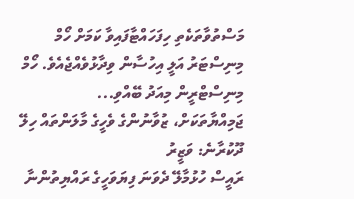މަސްތުވާތަކެތި ހިފަހައްޓާފައިވާ ކަމަށް ހޯމް މިނިސްޓަރު އަލީ އިހުސާން ވިދާޅުވެއްޖެއެވެ. ހޯމް މިނިސްޓްރީން މިއަދު ބޭއްވި...
ޖަމިއްޔާތަކަށް، ޒުވާނުންގެ ވެހީގެ މާލަންތައް ހިލޭ ދޫކުރާނެ: ވަޒީރު
ރައީސް ހުޅުމާލޭ ދެވަނަ ފިޔަވަހީގެ ރައްޔިތުންނާ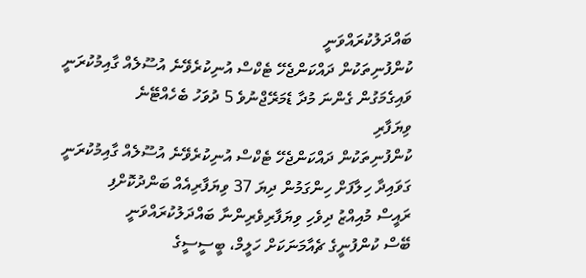ބައްދަލުކުރައްވަނީ
ކުންފުނިތަކުން ދައްކަންޖެހޭ ޓެކްސް އުނިކުރެވޭނެ އުސޫލެއް ގާއިމުކުރަނީ
ވައިގެމަގުން ގެންނަ މުދާ ޑެމަރޭޖްނުވެ 5 ދުވަހު ބެހެއްޓޭނެ
ވިޔަފާރި
ކުންފުނިތަކުން ދައްކަންޖެހޭ ޓެކްސް އުނިކުރެވޭނެ އުސޫލެއް ގާއިމުކުރަނީ
ގަވައިދާ ހިލާފަށް ހިންގަމުން ދިޔަ 37 ވިޔަފާރިއެއް ބަންދުކޮށްފި
ރައީސް މުއިއްޒު ދިވެހި ވިޔަފާރިވެރިންނާ ބައްދަލުކުރައްވަނީ
ބޭސް ކުންފުނީގެ ޗެއާމަނަކަށް ހަލީމް، ބީސީސީގެ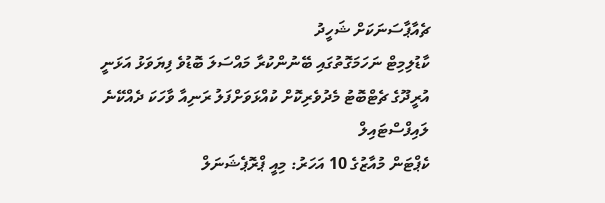ޗެއާޕާސަނަކަށް ޝަހީދު
ކާޑުލިމިޓް ނަހަމަގޮތުގައި ބޭނުންކުރާ މައްސަލަ ބޮޑުވެ ފިޔަވަޅު އަޅަނީ
އުރީދޫގެ ޗެޓްބޮޓު މެދުވެރިކޮށް ކުއްޅަވަށްފަލު ރަނިއާ ވާހަކަ ދެއްކޭނެ
ލައިފްސްޓައިލް
ކެޕްޓަން މުއާޒުގެ 10 އަހަރު: މިއީ ޕްރޮޕެޝަނަލް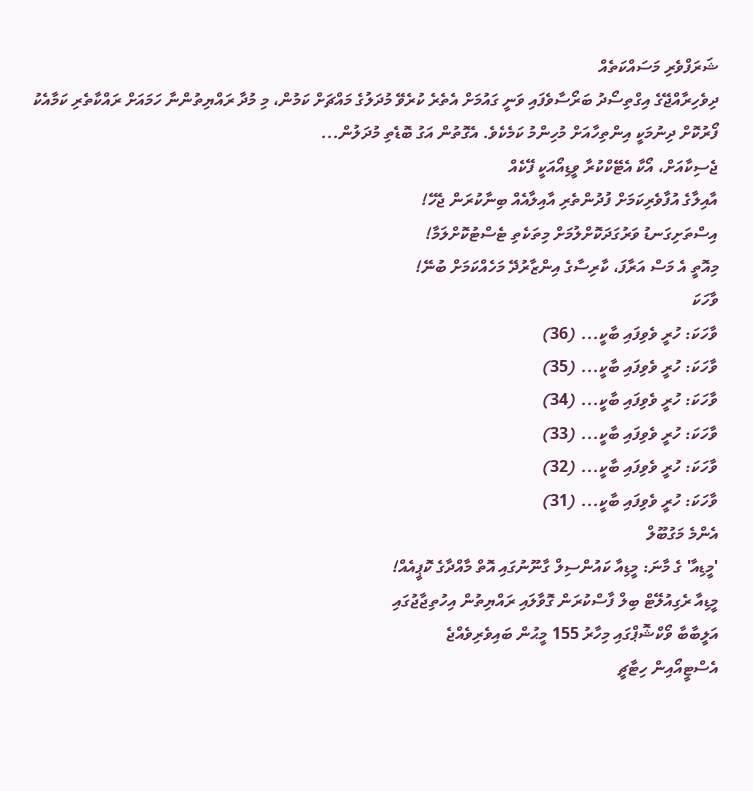ޝަރަފްވެރި މަސައްކަތެއް
ދިވެހިރާއްޖޭގެ އިގްތިސޯދު ބަރޯސާވެފައި ވަނީ ގައުމަށް އެތެރެ ކުރެވޭ މުދަލުގެ މައްޗަށް ކަމުން، މި މުދާ ރައްޔިތުންނާ ހަމައަށް ރައްކާތެރި ކަމާއެކު ފޯރުކޮށް ދިނުމަކީ އިންތިހާއަށް މުހިންމު ކަމެކެވެ. އެގޮތުން އަގު ބޮޑެތި މުދަލުން...
ޖެސިކާއަށް، އޯކާ އެޓޭކްކުރާ ވީޑިއޯއަކީ ފޭކެއް
އާއިލާގެ އުފާވެރިކަމަށް ފުދުންތެރި އާއިލާއެއް ބިނާކުރަން ޖެހޭ!
އިސްތަށިގަނޑު ވަރުގަދަކޮށްލުމަށް މިތަކެތި ޓެސްޓުކޮށްލަމާ!
މިއޮތީ އެ މަސް އަރާފަ، ކާރިސާގެ އިންޒާރުދޭ މަހެއްކަމަށް ބުނޭ!
ވާހަކަ
ވާހަކަ: ހުރީ ވެވިފައި ބާކީ... (36)
ވާހަކަ: ހުރީ ވެވިފައި ބާކީ... (35)
ވާހަކަ: ހުރީ ވެވިފައި ބާކީ... (34)
ވާހަކަ: ހުރީ ވެވިފައި ބާކީ... (33)
ވާހަކަ: ހުރީ ވެވިފައި ބާކީ... (32)
ވާހަކަ: ހުރީ ވެވިފައި ބާކީ... (31)
އެންމެ މަގުބޫލް
'މީޑިއާ' ގެ މާނަ: މީޑިއާ ކައުންސިލް ގާނޫނުގައި އޮތް މާއްދާގެ ކޮޕީއެއް!
މީޑިއާ ރެގިއުލޭޓް ބިލް ފާސްކުރަން ގޮވާލައި ރައްޔިތުން އިހުތިޖާޖުގައި
އަލީބާބާ ވޯކްޝޮޕްގައި މިހާރު 155 މީޙުން ބައިވެރިވެއްޖެ
އެސްޓީއޯއިން ހިޓާޗީ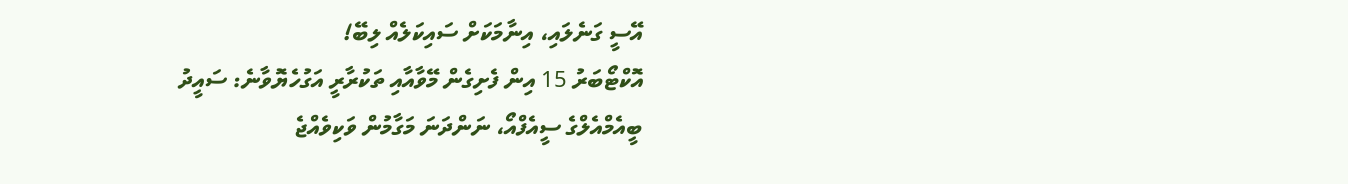އޭސީ ގަނެލައި، އިނާމަކަށް ސައިކަލެއް ލިބޭ!
އޮކްޓޯބަރު 15 އިން ފެށިގެން މޭވާއާއި ތަކުރާރީ އަގުހެޔޮވާނެ: ސައީދު
ބީއެމްއެލްގެ ސީއެފްއޯ، ނަންދަނަ މަގާމުން ވަކިވެއްޖެ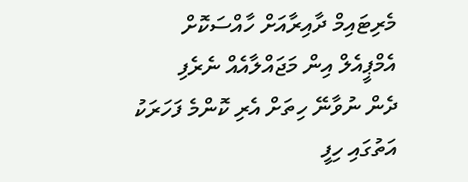މެރިޓައިމް ދާއިރާއަށް ހާއްސަކޮށް އެމްޕީއެލް އިން މަޖައްލާއެއް ނެރެފި
ދެން ނުވާނޭ ހިތަށް އެރި ކޮންމެ ފަހަރަކު އަތުގައި ހިފީ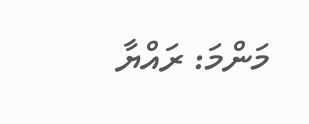މަންމަ: ރައްޔާ